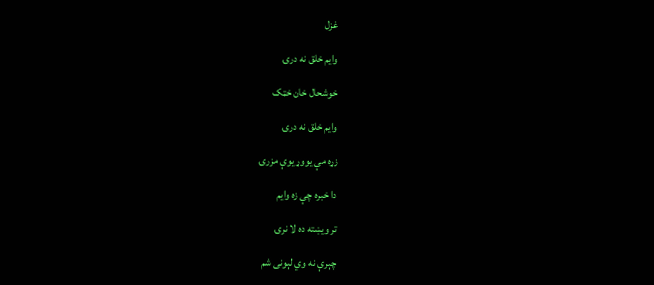غزل

وايم خلق نه درۍ

خوشحال خان خټک

وايم خلق نه درۍ

زړه مې يووړ يوې مزرۍ

دا خبره چې زه وايم

تر ويښته ده لا نرۍ

چېرې نه وي لېونی شم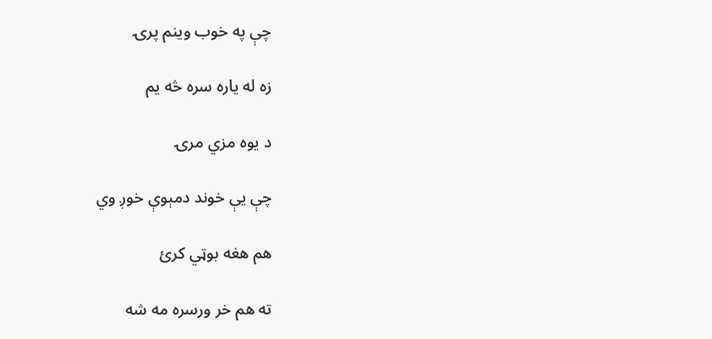چې په خوب وينم پرۍ

زه له ياره سره څه يم

د يوه مزي مرۍ

چې يې خوند دمېوې خوږ وي

هم هغه بوټي کرئ

ته هم خر ورسره مه شه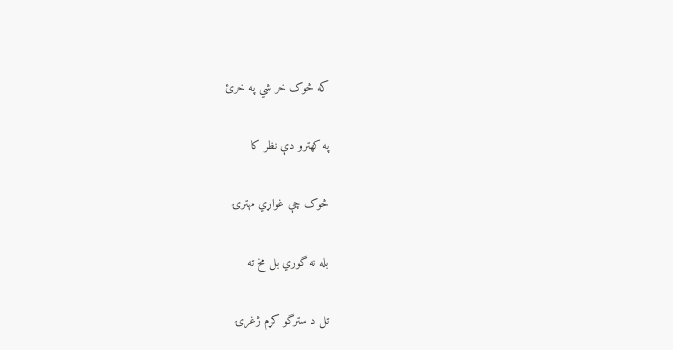که څوک خر شي په خرئ

په کهترو دې نظر کا

څوک چې غواړي مهترۍ

بله نه گوري بل مخ ته

تل د سترگو کړم ژغرۍ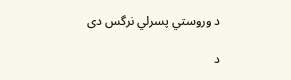د وروستي پسرلي نرگس دی

د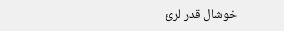خوشال قدر لرئ